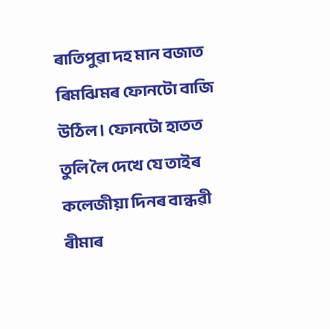ৰাতিপুৱা দহ মান বজাত ৰিমঝিমৰ ফোনটো বাজি উঠিল। ফোনটো হাতত তুলি লৈ দেখে যে তাইৰ কলেজীয়া দিনৰ বান্ধৱী ৰীমাৰ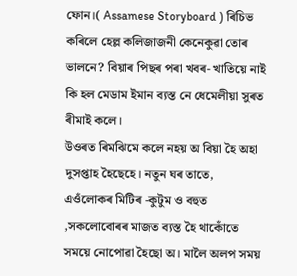ফোন।( Assamese Storyboard ) ৰিচিভ কৰিলে হেল্ল কলিজাজনী কেনেকুৱা তোৰ ভালনে? বিয়াৰ পিছৰ পৰা খবৰ- খাতিয়ে নাই কি হল মেডাম ইমান ব্যস্ত নে ধেমেলীয়া সুৰত ৰীমাই কলে।
উওৰত ৰিমঝিমে কলে নহয় অ বিয়া হৈ অহা দুসপ্তাহ হৈছেহে। নতুন ঘৰ তাতে, এওঁলোকৰ মিটিৰ -কুটুম ও বহুত ,সকলোবোৰৰ মাজত ব্যস্ত হৈ থাকোঁতে সময়ে নোপোৱা হৈছো অ। মালৈ অলপ সময়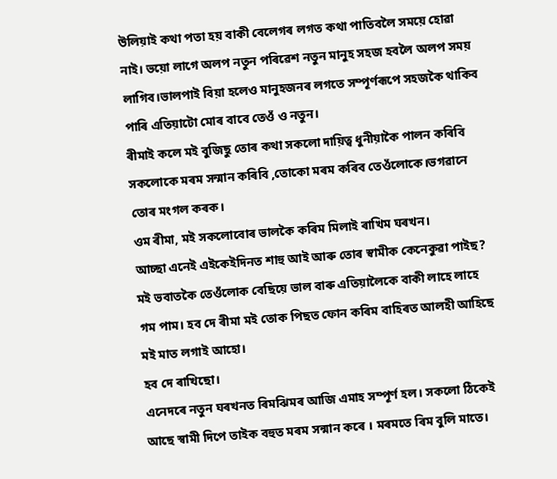উলিয়াই কথা পতা হয় বাকী বেলেগৰ লগত কথা পাতিবলৈ সময়ে হোৱা নাই। ভয়ো লাগে অলপ নতুন পৰিৱেশ নতুন মানুহ সহজ হবলৈ অলপ সময় লাগিব।ভালপাই বিয়া হলেও মানুহজনৰ লগতে সম্পূৰ্ণৰূপে সহজকৈ থাকিব পাৰি এতিয়াটো মোৰ বাবে তেওঁ ও নতুন।
ৰীমাই কলে মই বুজিছু তোৰ কথা সকলো দায়িত্ব ধুনীয়াকৈ পালন কৰিবি সকলোকে মৰম সন্মান কৰিবি ,তোকো মৰম কৰিব তেওঁলোকে।ভগৱানে তোৰ মংগল কৰক।
ওম ৰীমা, মই সকলোবোৰ ভালকৈ কৰিম মিলাই ৰাখিম ঘৰখন।
আচ্ছা এনেই এইকেইদিনত শাহু আই আৰু তোৰ স্বামীক কেনেকুৱা পাইছ?
মই ভবাতকৈ তেওঁলোক বেছিয়ে ভাল বাৰু এতিয়ালৈকে বাকী লাহে লাহে গম পাম। হব দে ৰীমা মই তোক পিছত ফোন কৰিম বাহিৰত আলহী আহিছে মই মাত লগাই আহো।
হব দে ৰাখিছো।
এনেদৰে নতুন ঘৰখনত ৰিমঝিমৰ আজি এমাহ সম্পূৰ্ণ হল। সকলো ঠিকেই আছে স্বামী দিপে তাইক বহুত মৰম সন্মান কৰে । মৰমতে ৰিম বুলি মাতে।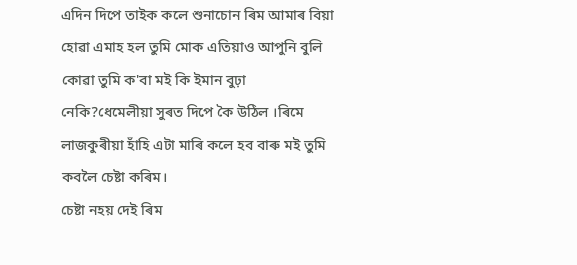এদিন দিপে তাইক কলে শুনাচোন ৰিম আমাৰ বিয়া হোৱা এমাহ হল তুমি মোক এতিয়াও আপুনি বুলি কোৱা তুমি ক'বা মই কি ইমান বুঢ়া নেকি?ধেমেলীয়া সুৰত দিপে কৈ উঠিল ।ৰিমে লাজকুৰীয়া হাঁহি এটা মাৰি কলে হব বাৰু মই তুমি কবলৈ চেষ্টা কৰিম।
চেষ্টা নহয় দেই ৰিম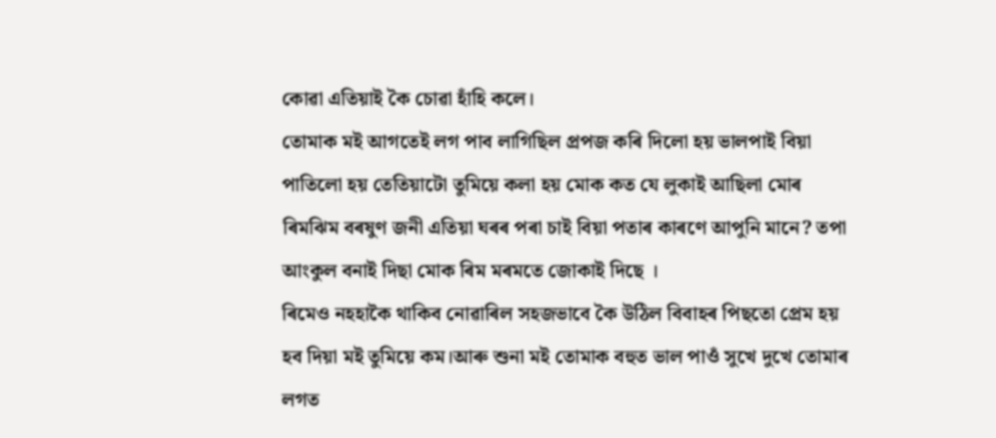কোৱা এতিয়াই কৈ চোৱা হাঁহি কলে।
তোমাক মই আগতেই লগ পাব লাগিছিল প্ৰপজ কৰি দিলো হয় ভালপাই বিয়া পাতিলো হয় তেতিয়াটো তুমিয়ে কলা হয় মোক কত যে লুকাই আছিলা মোৰ ৰিমঝিম বৰষুণ জনী এতিয়া ঘৰৰ পৰা চাই বিয়া পতাৰ কাৰণে আপুনি মানে? তপা আংকুল বনাই দিছা মোক ৰিম মৰমতে জোকাই দিছে ।
ৰিমেও নহহাকৈ থাকিব নোৱাৰিল সহজভাবে কৈ উঠিল বিবাহৰ পিছতো প্ৰেম হয় হব দিয়া মই তুমিয়ে কম।আৰু শুনা মই তোমাক বহুত ভাল পাওঁ সুখে দুখে তোমাৰ লগত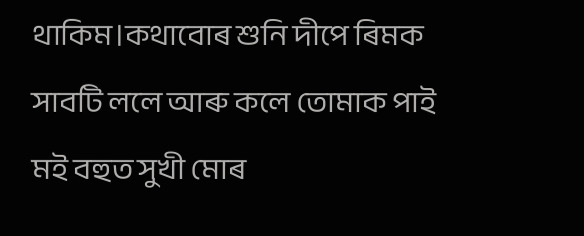থাকিম।কথাবোৰ শুনি দীপে ৰিমক সাবটি ললে আৰু কলে তোমাক পাই মই বহুত সুখী মোৰ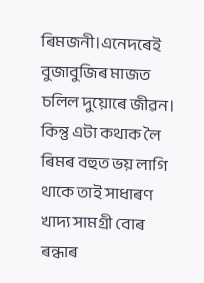ৰিমজনী।এনেদৰেই বুজাবুজিৰ মাজত চলিল দুয়োৰে জীৱন।
কিন্তু এটা কথাক লৈ ৰিমৰ বহুত ভয় লাগি থাকে তাই সাধাৰণ খাদ্য সামগ্ৰী বোৰ ৰন্ধাৰ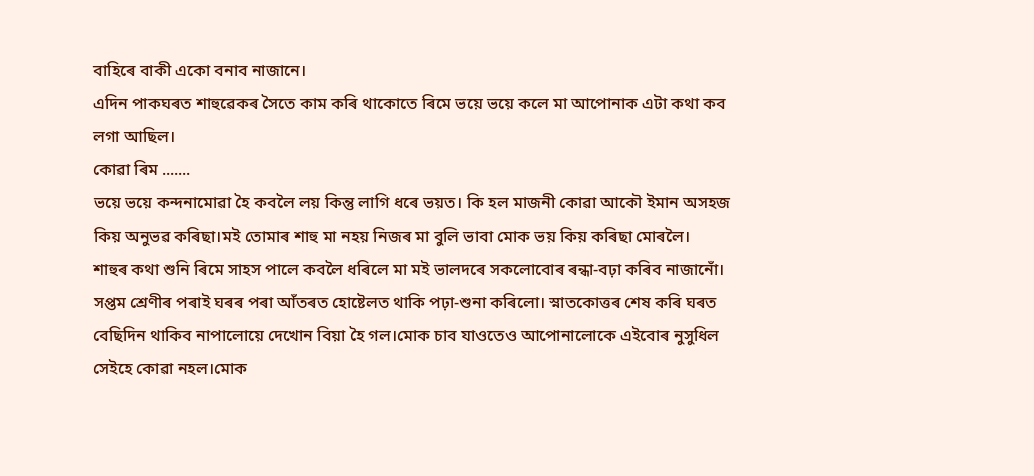বাহিৰে বাকী একো বনাব নাজানে।
এদিন পাকঘৰত শাহুৱেকৰ সৈতে কাম কৰি থাকোতে ৰিমে ভয়ে ভয়ে কলে মা আপোনাক এটা কথা কব লগা আছিল।
কোৱা ৰিম .......
ভয়ে ভয়ে কন্দনামোৱা হৈ কবলৈ লয় কিন্তু লাগি ধৰে ভয়ত। কি হল মাজনী কোৱা আকৌ ইমান অসহজ কিয় অনুভৱ কৰিছা।মই তোমাৰ শাহু মা নহয় নিজৰ মা বুলি ভাবা মোক ভয় কিয় কৰিছা মোৰলৈ।
শাহুৰ কথা শুনি ৰিমে সাহস পালে কবলৈ ধৰিলে মা মই ভালদৰে সকলোবোৰ ৰন্ধা-বঢ়া কৰিব নাজানোঁ। সপ্তম শ্ৰেণীৰ পৰাই ঘৰৰ পৰা আঁতৰত হোষ্টেলত থাকি পঢ়া-শুনা কৰিলো। স্নাতকোত্তৰ শেষ কৰি ঘৰত বেছিদিন থাকিব নাপালোয়ে দেখোন বিয়া হৈ গল।মোক চাব যাওতেও আপোনালোকে এইবোৰ নুসুধিল সেইহে কোৱা নহল।মোক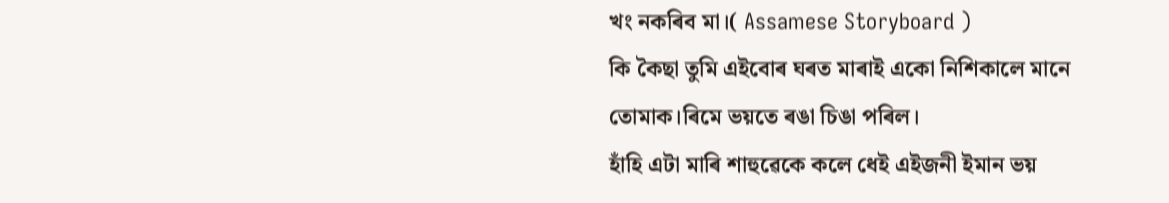খং নকৰিব মা।( Assamese Storyboard )
কি কৈছা তুমি এইবোৰ ঘৰত মাৰাই একো নিশিকালে মানে তোমাক।ৰিমে ভয়তে ৰঙা চিঙা পৰিল।
হাঁহি এটা মাৰি শাহুৱেকে কলে ধেই এইজনী ইমান ভয়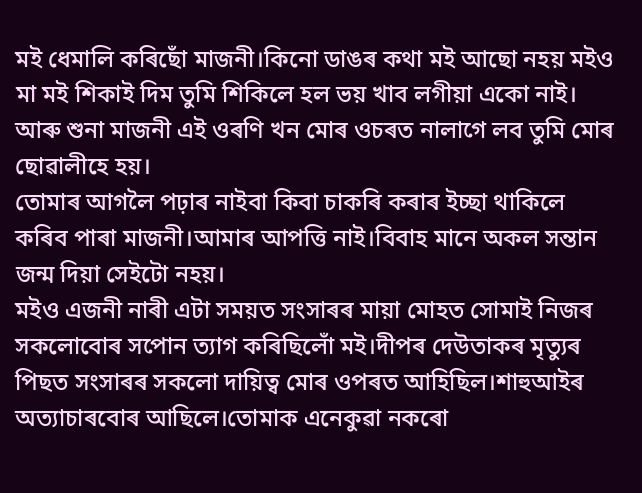মই ধেমালি কৰিছোঁ মাজনী।কিনো ডাঙৰ কথা মই আছো নহয় মইও মা মই শিকাই দিম তুমি শিকিলে হল ভয় খাব লগীয়া একো নাই।
আৰু শুনা মাজনী এই ওৰণি খন মোৰ ওচৰত নালাগে লব তুমি মোৰ ছোৱালীহে হয়।
তোমাৰ আগলৈ পঢ়াৰ নাইবা কিবা চাকৰি কৰাৰ ইচ্ছা থাকিলে কৰিব পাৰা মাজনী।আমাৰ আপত্তি নাই।বিবাহ মানে অকল সন্তান জন্ম দিয়া সেইটো নহয়।
মইও এজনী নাৰী এটা সময়ত সংসাৰৰ মায়া মোহত সোমাই নিজৰ সকলোবোৰ সপোন ত্যাগ কৰিছিলোঁ মই।দীপৰ দেউতাকৰ মৃত্যুৰ পিছত সংসাৰৰ সকলো দায়িত্ব মোৰ ওপৰত আহিছিল।শাহুআইৰ অত্যাচাৰবোৰ আছিলে।তোমাক এনেকুৱা নকৰো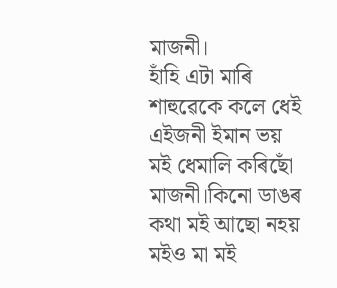মাজনী।
হাঁহি এটা মাৰি শাহুৱেকে কলে ধেই এইজনী ইমান ভয় মই ধেমালি কৰিছোঁ মাজনী।কিনো ডাঙৰ কথা মই আছো নহয় মইও মা মই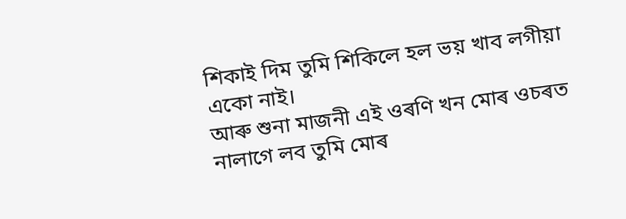শিকাই দিম তুমি শিকিলে হল ভয় খাব লগীয়া একো নাই।
আৰু শুনা মাজনী এই ওৰণি খন মোৰ ওচৰত নালাগে লব তুমি মোৰ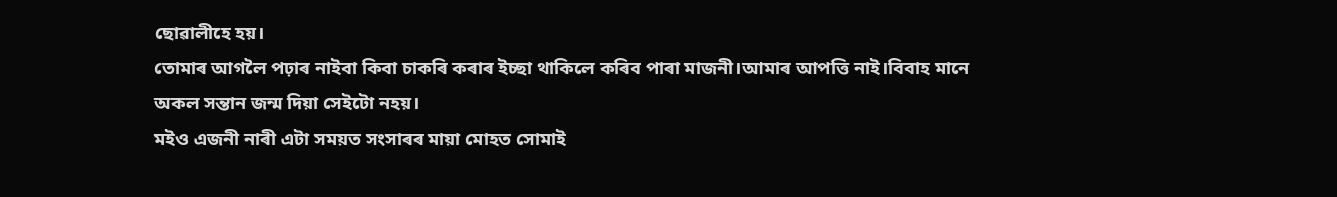ছোৱালীহে হয়।
তোমাৰ আগলৈ পঢ়াৰ নাইবা কিবা চাকৰি কৰাৰ ইচ্ছা থাকিলে কৰিব পাৰা মাজনী।আমাৰ আপত্তি নাই।বিবাহ মানে অকল সন্তান জন্ম দিয়া সেইটো নহয়।
মইও এজনী নাৰী এটা সময়ত সংসাৰৰ মায়া মোহত সোমাই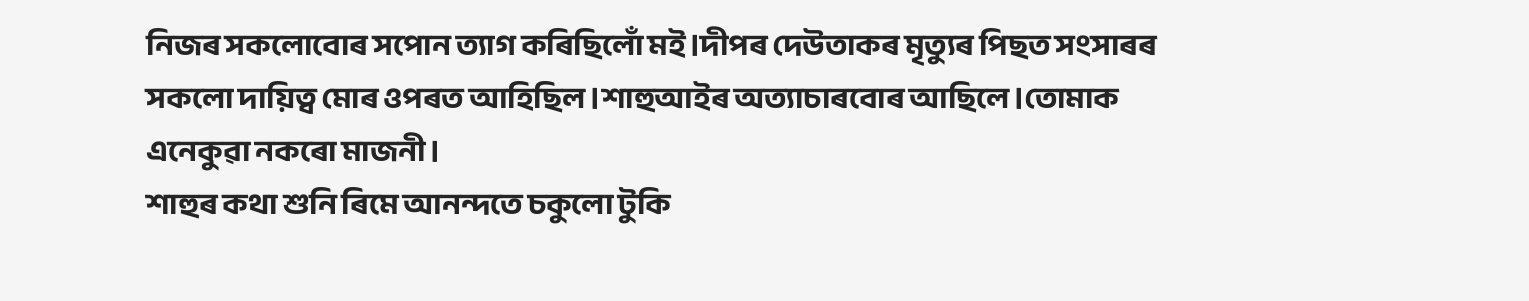নিজৰ সকলোবোৰ সপোন ত্যাগ কৰিছিলোঁ মই।দীপৰ দেউতাকৰ মৃত্যুৰ পিছত সংসাৰৰ সকলো দায়িত্ব মোৰ ওপৰত আহিছিল।শাহুআইৰ অত্যাচাৰবোৰ আছিলে।তোমাক এনেকুৱা নকৰো মাজনী।
শাহুৰ কথা শুনি ৰিমে আনন্দতে চকুলো টুকি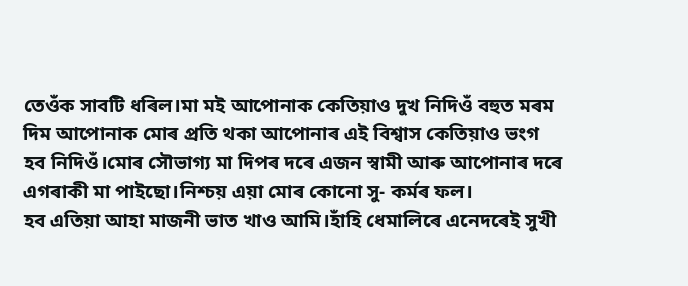তেওঁক সাবটি ধৰিল।মা মই আপোনাক কেতিয়াও দুখ নিদিওঁ বহুত মৰম দিম আপোনাক মোৰ প্ৰতি থকা আপোনাৰ এই বিশ্বাস কেতিয়াও ভংগ হব নিদিওঁ।মোৰ সৌভাগ্য মা দিপৰ দৰে এজন স্বামী আৰু আপোনাৰ দৰে এগৰাকী মা পাইছো।নিশ্চয় এয়া মোৰ কোনো সু- কৰ্মৰ ফল।
হব এতিয়া আহা মাজনী ভাত খাও আমি।হাঁহি ধেমালিৰে এনেদৰেই সুখী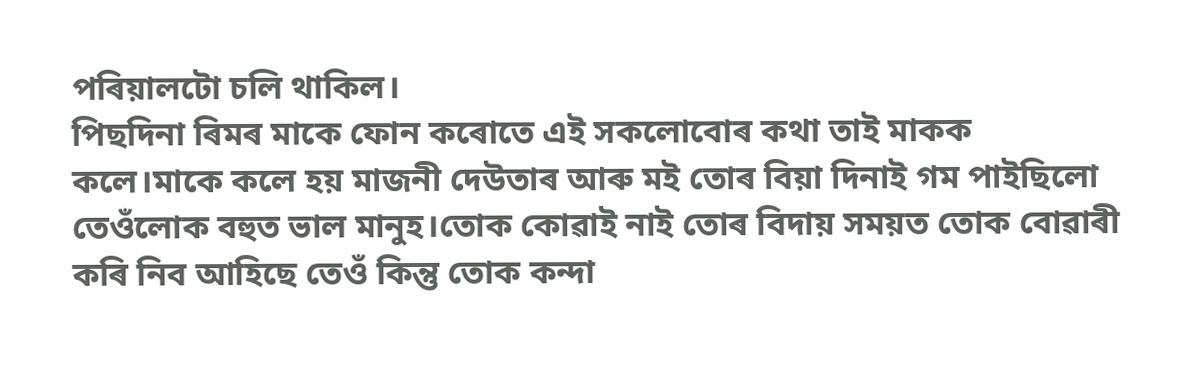পৰিয়ালটো চলি থাকিল।
পিছদিনা ৰিমৰ মাকে ফোন কৰোতে এই সকলোবোৰ কথা তাই মাকক কলে।মাকে কলে হয় মাজনী দেউতাৰ আৰু মই তোৰ বিয়া দিনাই গম পাইছিলো তেওঁলোক বহুত ভাল মানুহ।তোক কোৱাই নাই তোৰ বিদায় সময়ত তোক বোৱাৰী কৰি নিব আহিছে তেওঁ কিন্তু তোক কন্দা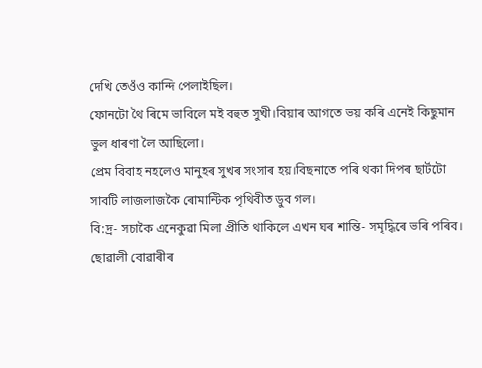দেখি তেওঁও কান্দি পেলাইছিল।
ফোনটো থৈ ৰিমে ভাবিলে মই বহুত সুখী।বিয়াৰ আগতে ভয় কৰি এনেই কিছুমান ভুল ধাৰণা লৈ আছিলো।
প্ৰেম বিবাহ নহলেও মানুহৰ সুখৰ সংসাৰ হয়।বিছনাতে পৰি থকা দিপৰ ছাৰ্টটো সাবটি লাজলাজকৈ ৰোমান্টিক পৃথিবীত ডুব গল।
বি:দ্ৰ- সচাকৈ এনেকুৱা মিলা প্ৰীতি থাকিলে এখন ঘৰ শান্তি- সমৃদ্ধিৰে ভৰি পৰিব।
ছোৱালী বোৱাৰীৰ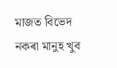মাজত বিভেদ নকৰা মানুহ খুব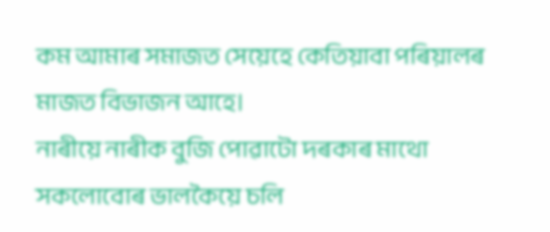কম আমাৰ সমাজত সেয়েহে কেতিয়াবা পৰিয়ালৰ মাজত বিভাজন আহে।
নাৰীয়ে নাৰীক বুজি পোৱাটো দৰকাৰ মাথো সকলোবোৰ ভালকৈয়ে চলি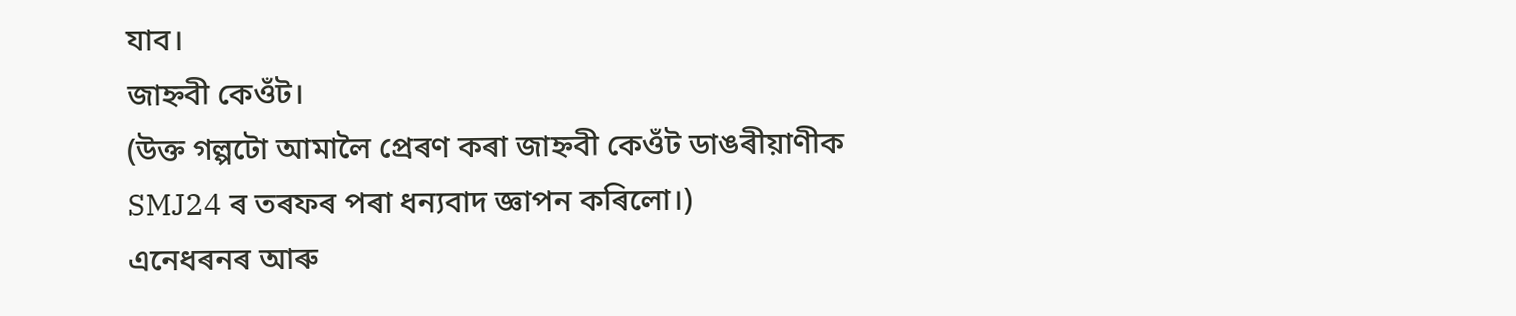যাব।
জাহ্নবী কেওঁট।
(উক্ত গল্পটো আমালৈ প্ৰেৰণ কৰা জাহ্নবী কেওঁট ডাঙৰীয়াণীক SMJ24 ৰ তৰফৰ পৰা ধন্যবাদ জ্ঞাপন কৰিলো।)
এনেধৰনৰ আৰু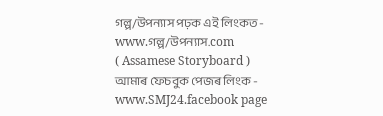গল্প/উপন্যাস পঢ়ক এই লিংকত - www.গল্প/উপন্যাস.com
( Assamese Storyboard )
আমাৰ ফেচবুক পেজৰ লিংক - www.SMJ24.facebook page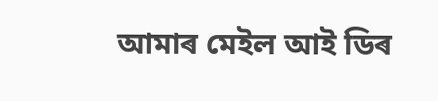আমাৰ মেইল আই ডিৰ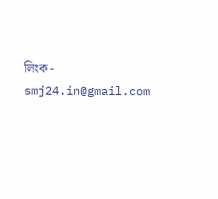লিংক - smj24.in@gmail.com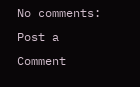No comments:
Post a Comment